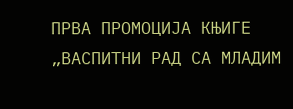ПРВА ПРОМОЦИЈА КЊИГЕ „ВАСПИТНИ РАД СА МЛАДИМ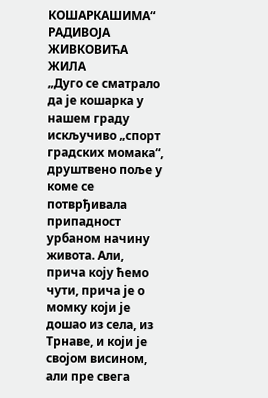КОШАРКАШИМА“ РАДИВОЈА ЖИВКОВИЋА ЖИЛА
„Дуго се сматрало да је кошарка у нашем граду искључиво „спорт градских момака“, друштвено поље у коме се потврђивала припадност урбаном начину живота. Али, прича коју ћемо чути, прича је о момку који је дошао из села, из Трнаве, и који је својом висином, али пре свега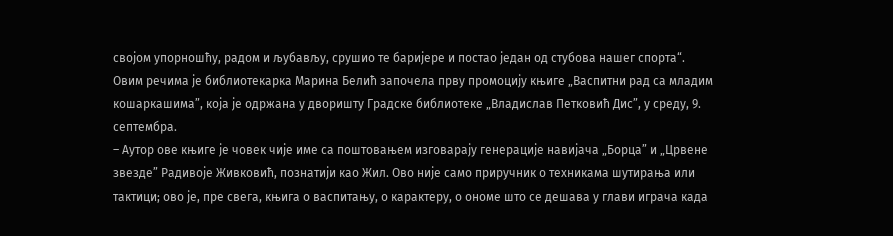својом упорношћу, радом и љубављу, срушио те баријере и постао један од стубова нашег спорта“.
Овим речима је библиотекарка Марина Белић започела прву промоцију књиге „Васпитни рад са младим кошаркашима”, која је одржана у дворишту Градске библиотеке „Владислав Петковић Дис”, у среду, 9. септембра.
– Аутор ове књиге је човек чије име са поштовањем изговарају генерације навијача „Борца” и „Црвене звезде” Радивоје Живковић, познатији као Жил. Ово није само приручник о техникама шутирања или тактици; ово је, пре свега, књига о васпитању, о карактеру, о ономе што се дешава у глави играча када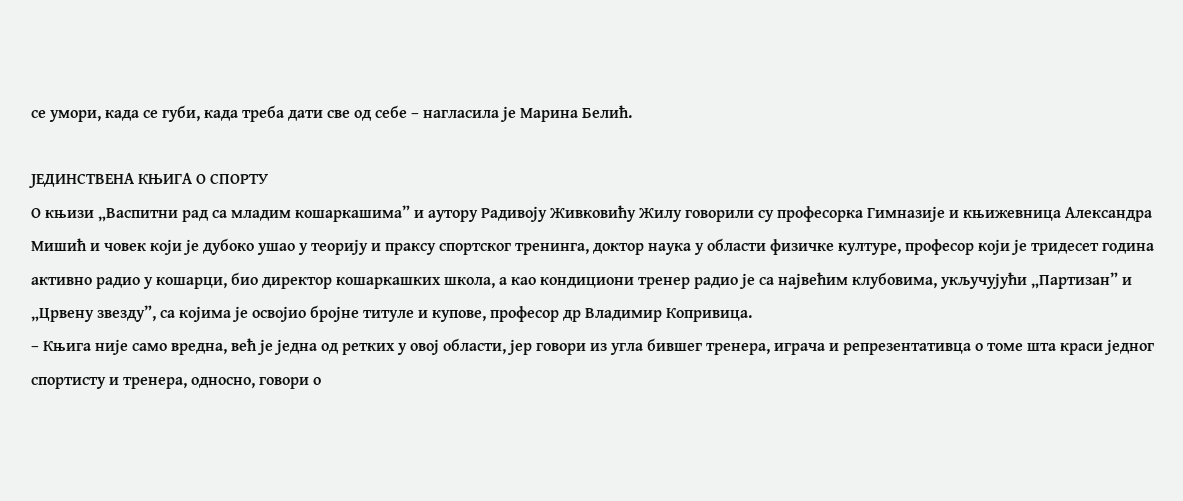се умори, када се губи, када треба дати све од себе – нагласила је Марина Белић.

ЈЕДИНСТВЕНА КЊИГА О СПОРТУ
О књизи „Васпитни рад са младим кошаркашима” и аутору Радивоју Живковићу Жилу говорили су професорка Гимназије и књижевница Александра Мишић и човек који је дубоко ушао у теорију и праксу спортског тренинга, доктор наука у области физичке културе, професор који је тридесет година активно радио у кошарци, био директор кошаркашких школа, а као кондициони тренер радио је са највећим клубовима, укључујући „Партизан” и „Црвену звезду”, са којима је освојио бројне титуле и купове, професор др Владимир Копривица.
– Књига није само вредна, већ је једна од ретких у овој области, јер говори из угла бившег тренера, играча и репрезентативца о томе шта краси једног спортисту и тренера, односно, говори о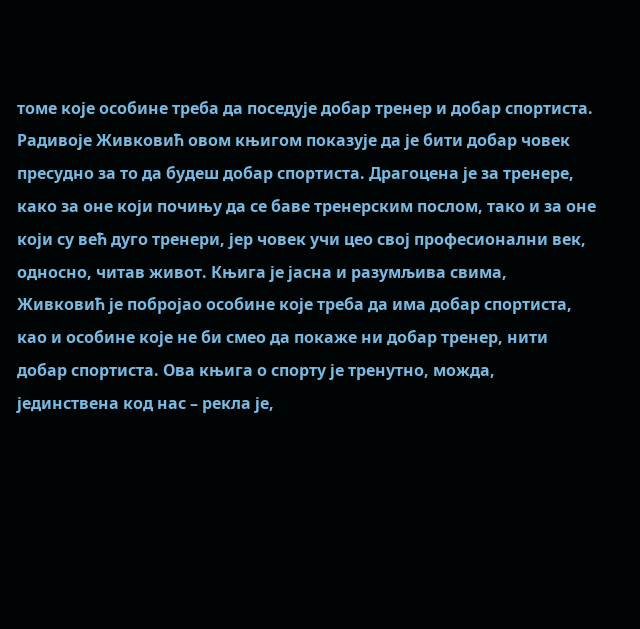томе које особине треба да поседује добар тренер и добар спортиста. Радивоје Живковић овом књигом показује да је бити добар човек пресудно за то да будеш добар спортиста. Драгоцена је за тренере, како за оне који почињу да се баве тренерским послом, тако и за оне који су већ дуго тренери, јер човек учи цео свој професионални век, односно, читав живот. Књига је јасна и разумљива свима, Живковић је побројао особине које треба да има добар спортиста, као и особине које не би смео да покаже ни добар тренер, нити добар спортиста. Ова књига о спорту је тренутно, можда, јединствена код нас – рекла је,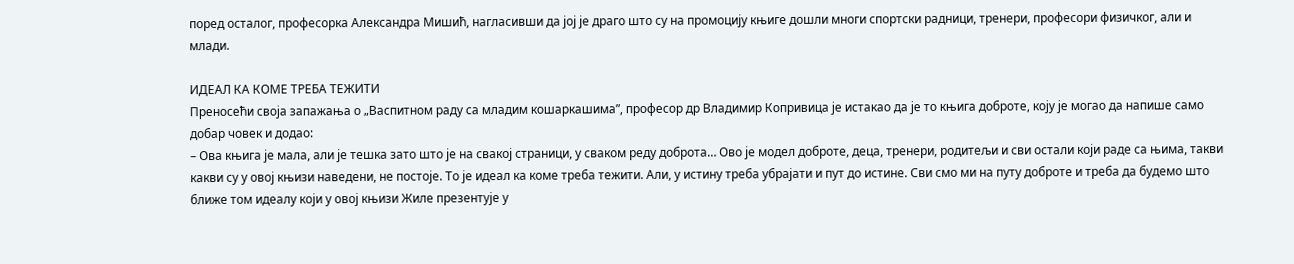поред осталог, професорка Александра Мишић, нагласивши да јој је драго што су на промоцију књиге дошли многи спортски радници, тренери, професори физичког, али и млади.

ИДЕАЛ КА КОМЕ ТРЕБА ТЕЖИТИ
Преносећи своја запажања о „Васпитном раду са младим кошаркашима”, професор др Владимир Копривица је истакао да је то књига доброте, коју је могао да напише само добар човек и додао:
– Ова књига је мала, али је тешка зато што је на свакој страници, у сваком реду доброта… Ово је модел доброте, деца, тренери, родитељи и сви остали који раде са њима, такви какви су у овој књизи наведени, не постоје. То је идеал ка коме треба тежити. Али, у истину треба убрајати и пут до истине. Сви смо ми на путу доброте и треба да будемо што ближе том идеалу који у овој књизи Жиле презентује у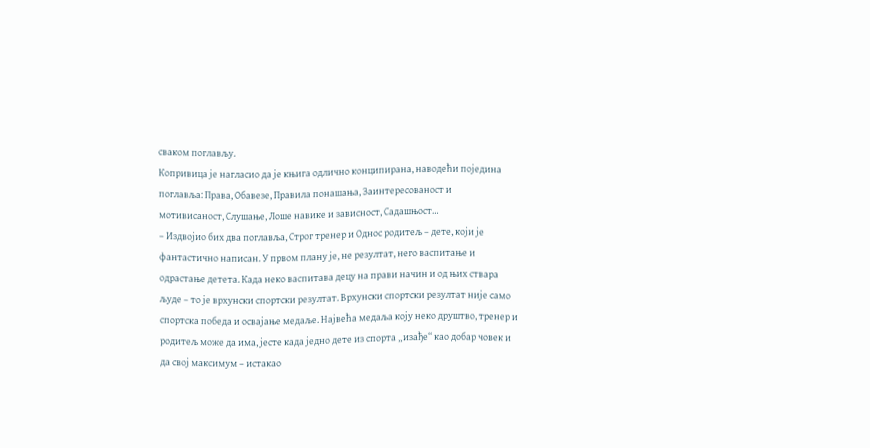сваком поглављу.
Копривица је нагласио да је књига одлично конципирана, наводећи поједина поглавља: Права, Обавезе, Правила понашања, Заинтересованост и мотивисаност, Слушање, Лоше навике и зависност, Садашњост…
– Издвојио бих два поглавља, Строг тренер и Однос родитељ – дете, који је фантастично написан. У првом плану је, не резултат, него васпитање и одрастање детета. Када неко васпитава децу на прави начин и од њих ствара људе – то је врхунски спортски резултат. Врхунски спортски резултат није само спортска победа и освајање медаље. Највећа медаља коју неко друштво, тренер и родитељ може да има, јесте када једно дете из спорта „изађе“ као добар човек и да свој максимум – истакао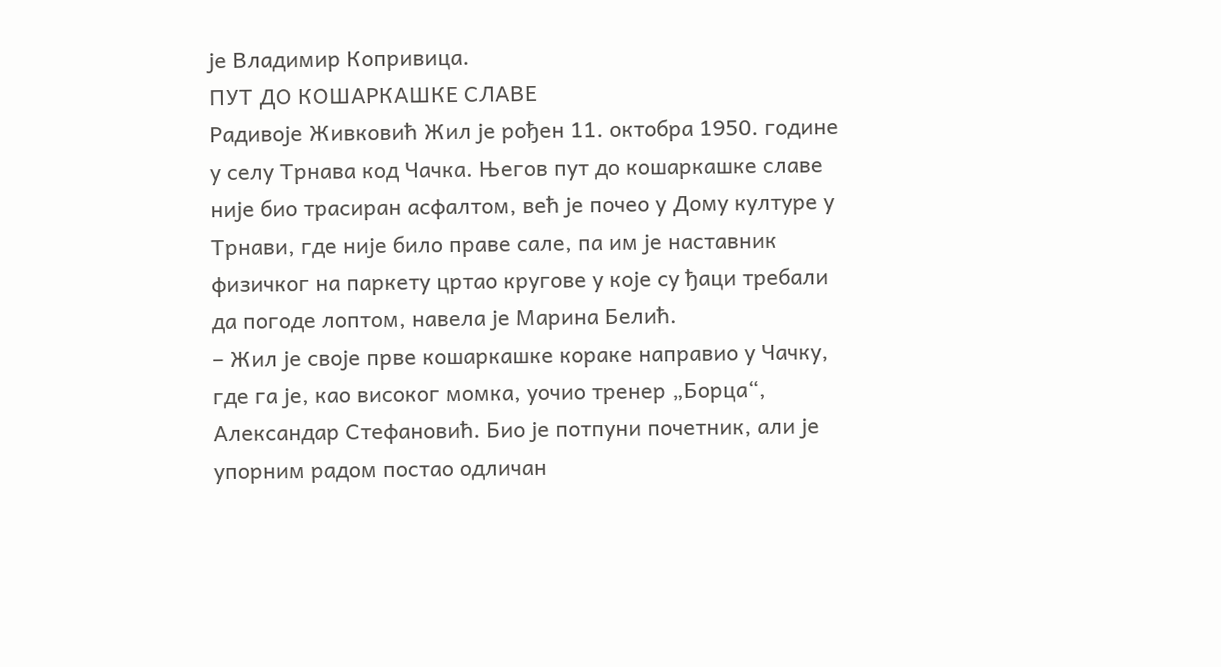је Владимир Копривица.
ПУТ ДО КОШАРКАШКЕ СЛАВЕ
Радивоје Живковић Жил је рођен 11. октобра 1950. године у селу Трнава код Чачка. Његов пут до кошаркашке славе није био трасиран асфалтом, већ је почео у Дому културе у Трнави, где није било праве сале, па им је наставник физичког на паркету цртао кругове у које су ђаци требали да погоде лоптом, навела је Марина Белић.
– Жил је своје прве кошаркашке кораке направио у Чачку, где га је, као високог момка, уочио тренер „Борца“, Александар Стефановић. Био је потпуни почетник, али је упорним радом постао одличан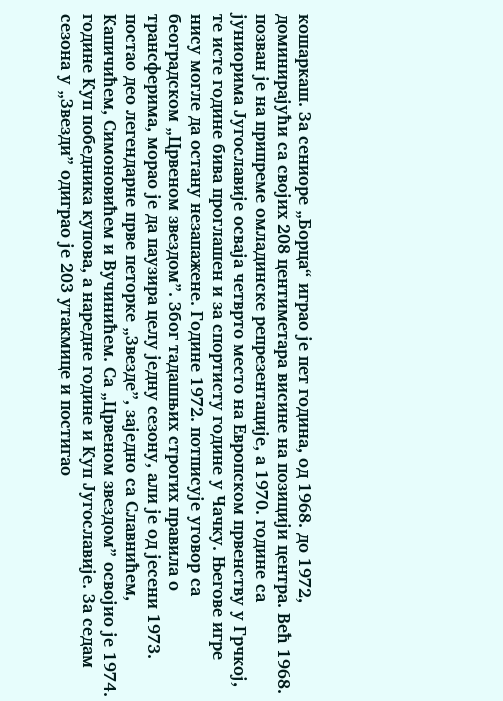кошаркаш. За сениоре „Борца“ играо је пет година, од 1968. до 1972, доминирајући са својих 208 центиметара висине на позицији центра. Већ 1968. позван је на припреме омладинске репрезентације, а 1970. године са јуниорима Југославије осваја четврто место на Европском првенству у Грчкој, те исте године бива проглашен и за спортисту године у Чачку. Његове игре нису могле да остану незапажене. Године 1972. потписује уговор са београдском „Црвеном звездом”. Због тадашњих строгих правила о трансферима, морао је да паузира целу једну сезону, али је од јесени 1973. постао део легендарне прве петорке „Звезде”, заједно са Славнићем, Капичићем, Симоновићем и Вучинићем. Са „Црвеном звездом” освојио је 1974. године Куп победника купова, а наредне године и Куп Југославије. За седам сезона у „Звезди” одиграо је 203 утакмице и постигао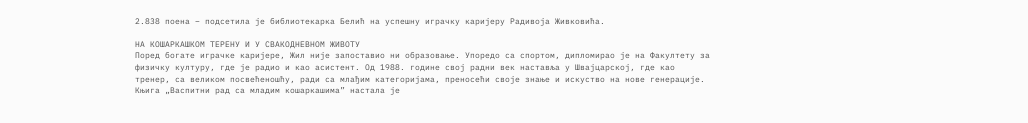2.838 поена – подсетила је библиотекарка Белић на успешну играчку каријеру Радивоја Живковића.

НА КОШАРКАШКОМ ТЕРЕНУ И У СВАКОДНЕВНОМ ЖИВОТУ
Поред богате играчке каријере, Жил није запоставио ни образовање. Упоредо са спортом, дипломирао је на Факултету за физичку културу, где је радио и као асистент. Од 1988. године свој радни век наставља у Швајцарској, где као тренер, са великом посвећеношћу, ради са млађим категоријама, преносећи своје знање и искуство на нове генерације. Књига „Васпитни рад са младим кошаркашима” настала је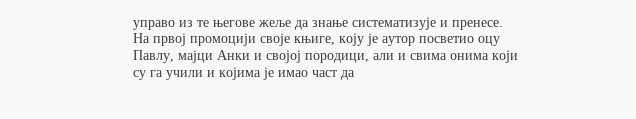управо из те његове жеље да знање систематизује и пренесе.
На првој промоцији своје књиге, коју је аутор посветио оцу Павлу, мајци Анки и својој породици, али и свима онима који су га учили и којима је имао част да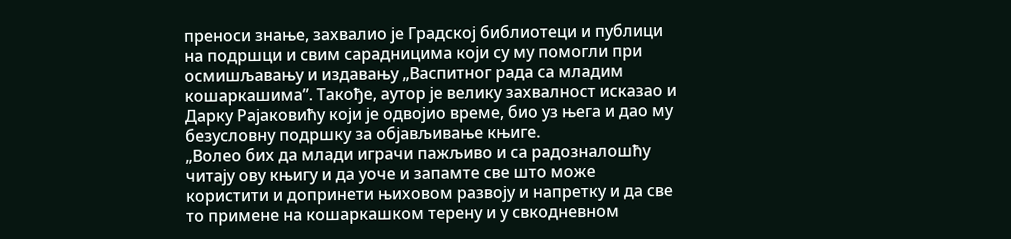преноси знање, захвалио је Градској библиотеци и публици на подршци и свим сарадницима који су му помогли при осмишљавању и издавању „Васпитног рада са младим кошаркашима”. Такође, аутор је велику захвалност исказао и Дарку Рајаковићу који је одвојио време, био уз њега и дао му безусловну подршку за објављивање књиге.
„Волео бих да млади играчи пажљиво и са радозналошћу читају ову књигу и да уоче и запамте све што може користити и допринети њиховом развоју и напретку и да све то примене на кошаркашком терену и у свкодневном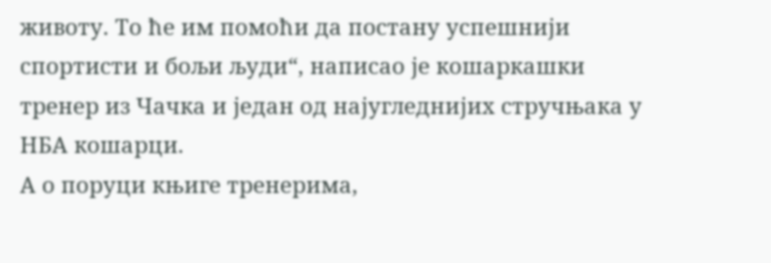животу. То ће им помоћи да постану успешнији спортисти и бољи људи“, написао је кошаркашки тренер из Чачка и један од најугледнијих стручњака у НБА кошарци.
А о поруци књиге тренерима,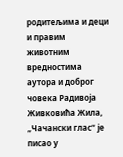родитељима и деци и правим животним вредностима аутора и доброг човека Радивоја Живковића Жила, „Чачански глас“ је писао у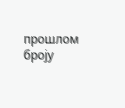прошлом броју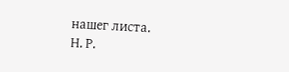нашег листа.
Н. Р.